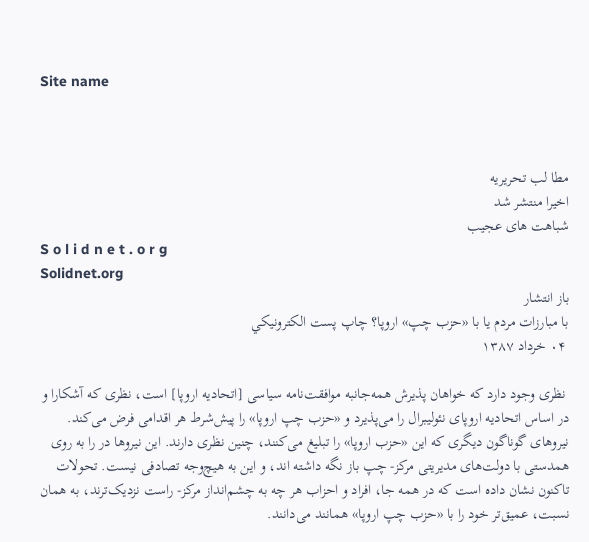Site name



مطا لب تحریریه
اخیرا منتشر شد
شباهت های عجیب
S o l i d n e t . o r g
Solidnet.org
باز انتشار
با مبارزات مردم يا با «حزب چپ» اروپا؟ چاپ پست الكترونيكي
 ۰۴ خرداد ۱۳۸۷

 نظری وجود دارد که خواهان پذيرش همه‌جانبه موافقت‌نامه سياسی [اتحاديه اروپا] است، نظری که آشکارا و در اساس اتحاديه اروپای نئوليبرال را می‌پذيرد و «حزب چپ اروپا» را پيش‌شرط هر اقدامی فرض می‌کند. نيروهای گوناگون ديگری که اين «حزب اروپا» را تبليغ می‌کنند، چنين نظری دارند. اين نيروها در را به روی همدستی با دولت‌های مديريتی مرکز- چپ باز نگه داشته اند، و اين به هيچ‌وجه تصادفی نيست. تحولات تاکنون نشان داده است که در همه جا، افراد و احزاب هر چه به چشم‌انداز مرکز- راست نزديک‌ترند، به همان نسبت، عميق‌تر خود را با «حزب چپ اروپا» همانند می‌دانند.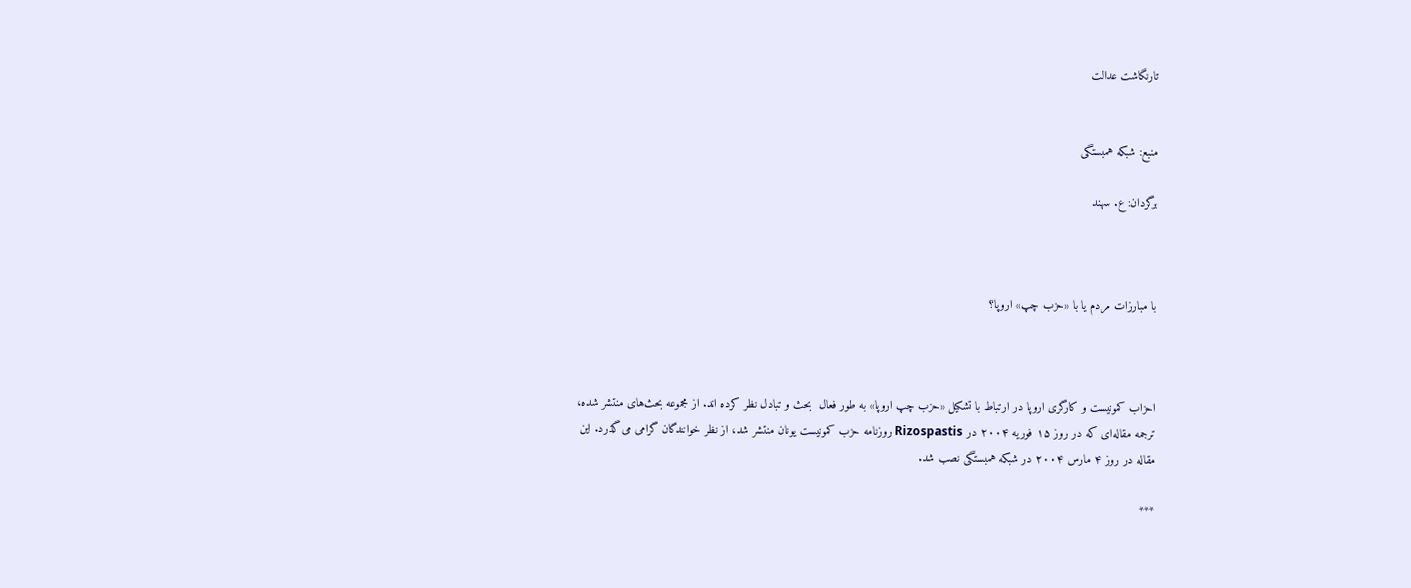تارنگاشت عدالت


منبع: شبکه همبستگی

برگردان: ع. سهند



با مبارزات مردم يا با «حزب چپ» اروپا؟



احزاب کمونيست و کارگری اروپا در ارتباط با تشکيل «حزب چپ اروپا» به طور فعال  بحث و تبادل نظر کرده اند. از مجموعه بحث‌های منتشر شده، ترجمه مقاله‌ای که در روز ۱۵ فوريه ۲۰۰۴ در Rizospastis روزنامه حزب کمونيست يونان منتشر شد، از نظر خوانندگان گرامی می‌گذرد. اين مقاله در روز ۴ مارس ۲۰۰۴ در شبکه همبستگی نصب شد.

***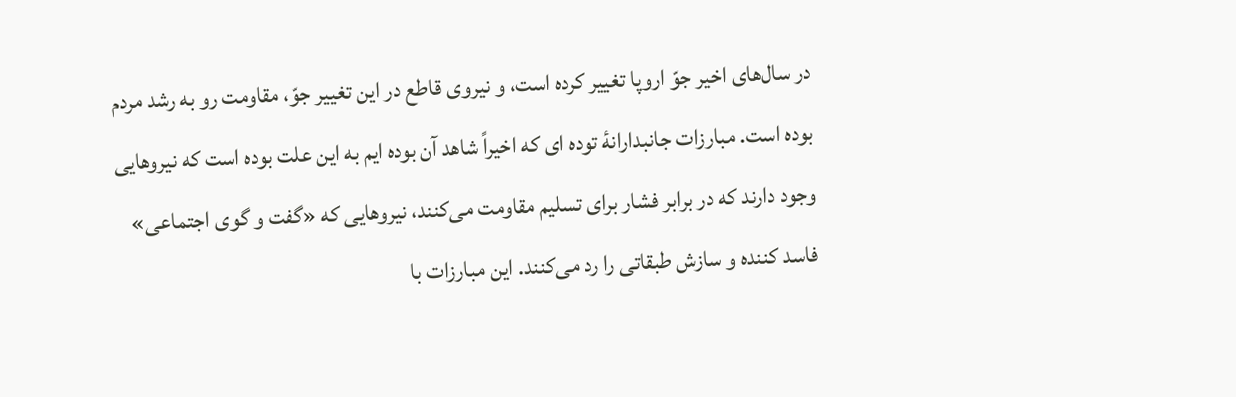در سال‌های اخير جوّ اروپا تغيير کرده است، و نيروی قاطع در اين تغيير جوّ، مقاومت رو به رشد مردم بوده است. مبارزات جانبدارانۀ توده ای که اخيراً شاهد آن بوده ايم به اين علت بوده است که نيروهايی وجود دارند که در برابر فشار برای تسليم مقاومت می‌کنند، نيروهايی که «گفت و گوی اجتماعی» فاسد کننده و سازش طبقاتی را رد می‌کنند. اين مبارزات با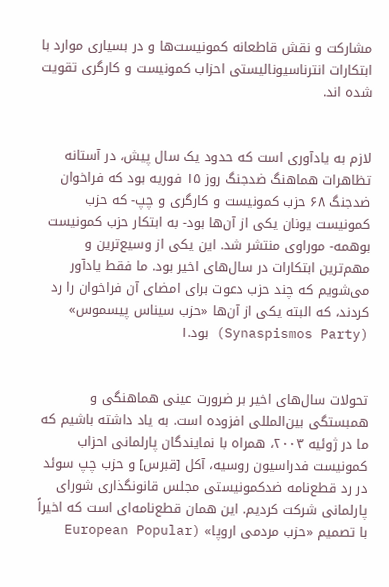مشارکت و نقش قاطعانه کمونيست‌ها و در بسياری موارد با ابتکارات انترناسيوناليستی احزاب کمونيست و کارگری تقويت شده اند.


لازم به يادآوری است که حدود يک سال پيش، در آستانه تظاهرات هماهنگ ضدجنگ روز ۱۵ فوريه بود که فراخوان ضدجنگ ۶۸ حزب کمونيست و کارگری و چپ- که حزب کمونيست يونان يکی از آن‌ها بود- به ابتکار حزب کمونيست بوهمه- موراوی منتشر شد. اين يکی از وسيع‌ترين و مهم‌ترين ابتکارات در سال‌های اخير بود. ما فقط يادآور می‌شويم که چند حزب دعوت برای امضای آن فراخوان را رد کردند، که البته يکی از آن‌ها «حزب سيناس پيسموس» (Synaspismos Party) بود.۱


تحولات سال‌های اخير بر ضرورت عينی هماهنگی و همبستگی بين‌المللی افزوده است. به ياد داشته باشيم که ما در ژوئيه ۲۰۰۳، همراه با نمايندگان پارلمانی احزاب کمونيست فدراسيون روسيه، آکل [قبرس] و حزب چپ سوئد در رد قطع‌نامه ضدکمونيستی مجلس قانونگذاری شورای پارلمانی شرکت کرديم. اين همان قطع‌نامه‌ای است که اخيراً با تصميم «حزب مردمی اروپا» (European Popular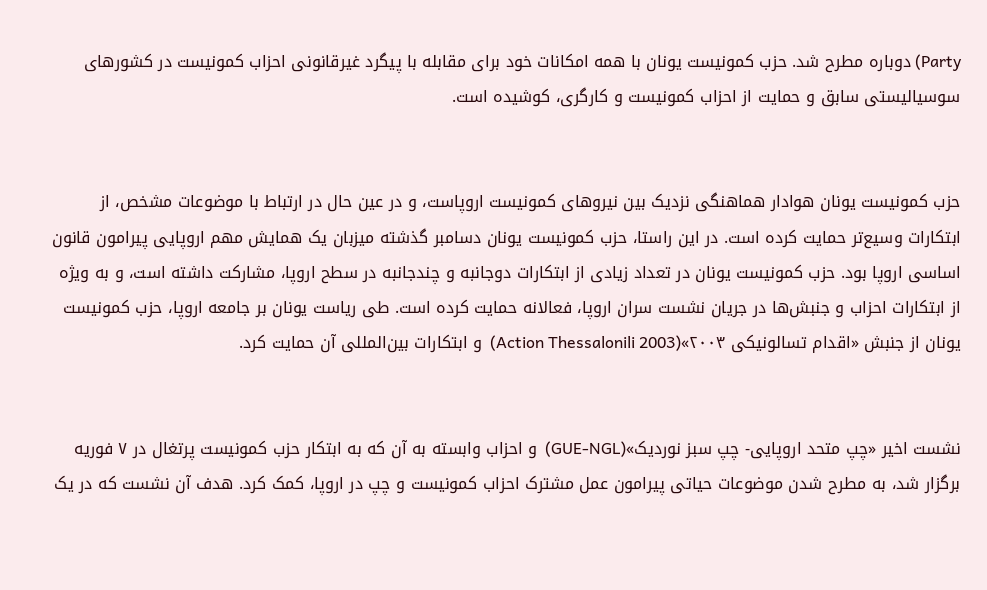Party) دوباره مطرح شد. حزب کمونيست يونان با همه امکانات خود برای مقابله با پيگرد غيرقانونی احزاب کمونيست در کشورهای سوسياليستی سابق و حمايت از احزاب کمونيست و کارگری، کوشيده است.


حزب کمونيست يونان هوادار هماهنگی نزديک بين نيروهای کمونيست اروپاست، و در عين حال در ارتباط با موضوعات مشخص، از ابتکارات وسيع‌تر حمايت کرده است. در اين راستا، حزب کمونيست يونان دسامبر گذشته ميزبان يک همايش مهم اروپايی پيرامون قانون اساسی اروپا بود. حزب کمونيست يونان در تعداد زيادی از ابتکارات دوجانبه و چندجانبه در سطح اروپا، مشارکت داشته است، و به ويژه از ابتکارات احزاب و جنبش‌ها در جريان نشست سران اروپا، فعالانه حمايت کرده است. طی رياست يونان بر جامعه اروپا، حزب کمونيست يونان از جنبش «اقدام تسالونيکی ۲۰۰۳»(Action Thessalonili 2003)  و ابتکارات بين‌المللی آن حمايت کرد.


نشست اخير «چپ متحد اروپايی- چپ سبز نورديک»(GUE-NGL)  و احزاب وابسته به آن که به ابتکار حزب کمونيست پرتغال در ۷ فوريه برگزار شد، به مطرح شدن موضوعات حياتی پيرامون عمل مشترک احزاب کمونيست و چپ در اروپا، کمک کرد. هدف آن نشست که در يک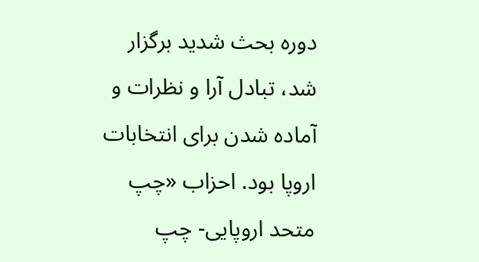دوره بحث شديد برگزار شد، تبادل آرا و نظرات و آماده شدن برای انتخابات اروپا بود. احزاب «چپ متحد اروپايی- چپ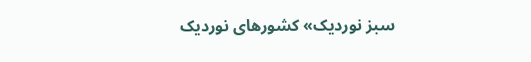سبز نورديک» کشورهای نورديک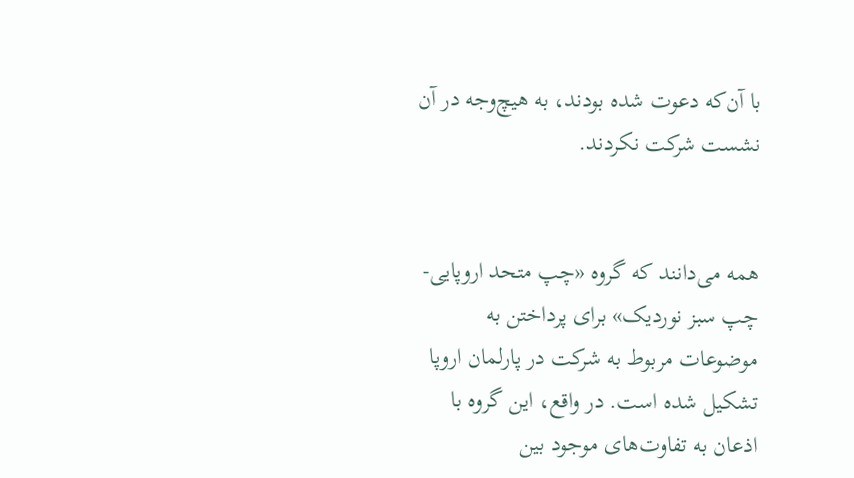با آن‌که دعوت شده بودند، به هيچ‌وجه در آن نشست شرکت نکردند.


همه می‌دانند که گروه «چپ متحد اروپايی- چپ سبز نورديک» برای پرداختن به موضوعات مربوط به شرکت در پارلمان اروپا تشکيل شده است. در واقع، اين گروه با اذعان به تفاوت‌های موجود بين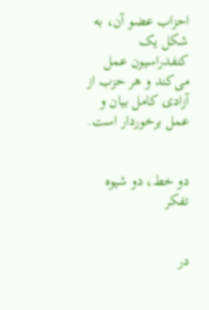احزاب عضو آن، به شکل يک کنفدراسيون عمل می‌کند و هر حزب از آزادی کامل بيان و عمل برخوردار است.


دو خط، دو شيوه تفکر


در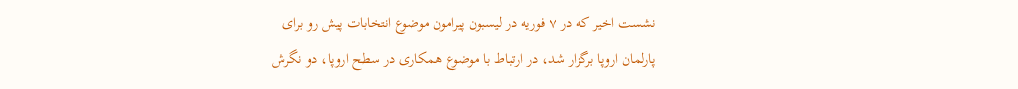نشست اخير که در ۷ فوريه در ليسبون پيرامون موضوع انتخابات پيش رو برای پارلمان اروپا برگزار شد، در ارتباط با موضوع همکاری در سطح اروپا، دو نگرش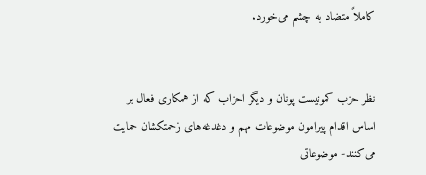کاملاً متضاد به چشم می‌خورد.


نظر حزب کمونيست پونان و ديگر احزاب که از همکاری فعال بر اساس اقدام پيرامون موضوعات مهم و دغدغه‌های زحمتکشان حمايت می‌کنند- موضوعاتی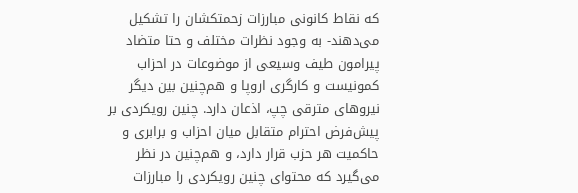که نقاط کانونی مبارزات زحمتکشان را تشکيل می‌دهند- به وجود نظرات مختلف و حتا متضاد پيرامون طيف وسيعی از موضوعات در احزاب کمونيست و کارگری اروپا و هم‌چنين بين ديگر نيروهای مترقی چپ، اذعان دارد. چنين رويکردی بر پيش‌فرض احترام متقابل ميان احزاب و برابری و حاکميت هر حزب قرار دارد، و هم‌چنين در نظر می‌گيرد که محتوای چنين رويکردی را مبارزات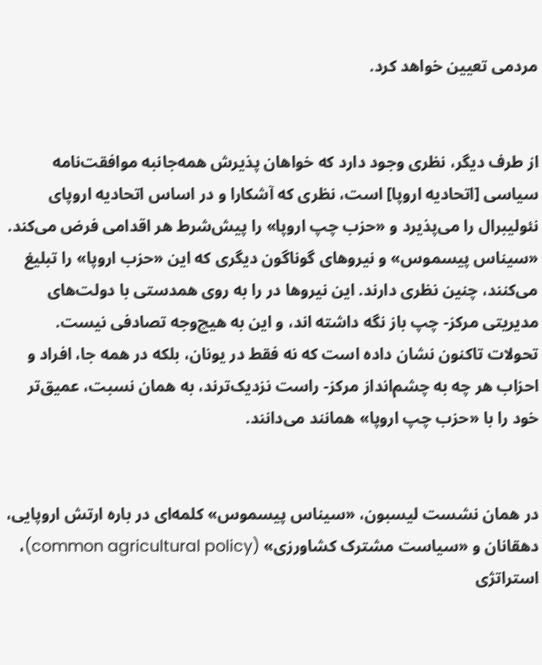مردمی تعيين خواهد کرد.


از طرف ديگر، نظری وجود دارد که خواهان پذيرش همه‌جانبه موافقت‌نامه سياسی [اتحاديه اروپا] است، نظری که آشکارا و در اساس اتحاديه اروپای نئوليبرال را می‌پذيرد و «حزب چپ اروپا» را پيش‌شرط هر اقدامی فرض می‌کند. «سيناس پيسموس» و نيروهای گوناگون ديگری که اين «حزب اروپا» را تبليغ می‌کنند، چنين نظری دارند. اين نيروها در را به روی همدستی با دولت‌های مديريتی مرکز- چپ باز نگه داشته اند، و اين به هيچ‌وجه تصادفی نيست. تحولات تاکنون نشان داده است که نه فقط در يونان، بلکه در همه جا، افراد و احزاب هر چه به چشم‌انداز مرکز- راست نزديک‌ترند، به همان نسبت، عميق‌تر خود را با «حزب چپ اروپا» همانند می‌دانند.


در همان نشست ليسبون، «سيناس پيسموس» کلمه‌ای در باره ارتش اروپايی، دهقانان و «سياست مشترک کشاورزی» (common agricultural policy)، استراتژی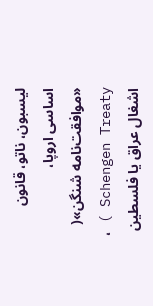ليسبون، ناتو، قانون اساسی اروپا، «موافقت‌نامه شنگن»( Schengen Treaty ) ، اشغال عراق يا فلسطین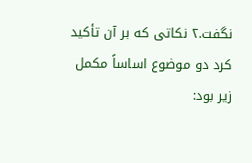نگفت.۲ نکاتی که بر آن تأکيد کرد دو موضوع اساساً مکمل زير بود: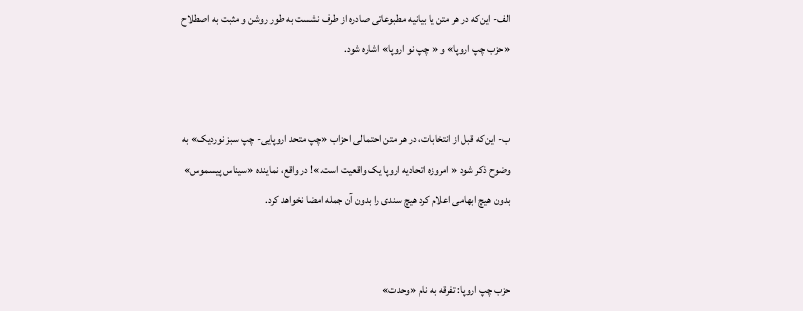الف- اين‌که در هر متن يا بيانيه مطبوعاتی صادره از طرف نشست به طور روشن و مثبت به اصطلاح «حزب چپ اروپا» و « چپ نو اروپا» اشاره شود.


ب- اين‌که قبل از انتخابات، در هر متن احتمالی احزاب «چپ متحد اروپايی- چپ سبز نورديک» به وضوح ذکر شود « امروزه اتحاديه اروپا يک واقعيت است.»! در واقع، نماينده «سيناس پيسموس» بدون هيچ ابهامی اعلام کرد هيچ سندی را بدون آن جمله امضا نخواهد کرد.


حزب چپ اروپا: تفرقه به نام «وحدت»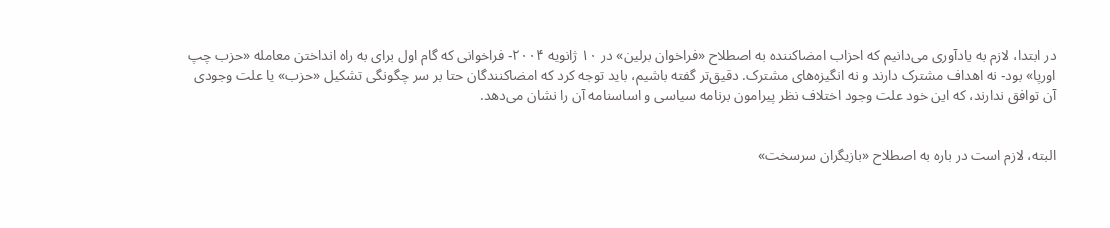در ابتدا، لازم به يادآوری می‌دانيم که احزاب امضاکننده به اصطلاح «فراخوان برلين» در ۱۰ ژانويه ۲۰۰۴- فراخوانی که گام اول برای به راه انداختن معامله «حزب چپ اورپا» بود- نه اهداف مشترک دارند و نه انگيزه‌های مشترک. دقيق‌تر گفته باشيم، بايد توجه کرد که امضاکنندگان حتا بر سر چگونگی تشکيل «حزب» يا علت وجودی آن توافق ندارند، که اين خود علت وجود اختلاف نظر پيرامون برنامه سياسی و اساسنامه آن را نشان می‌دهد.


البته، لازم است در باره به اصطلاح «بازيگران سرسخت»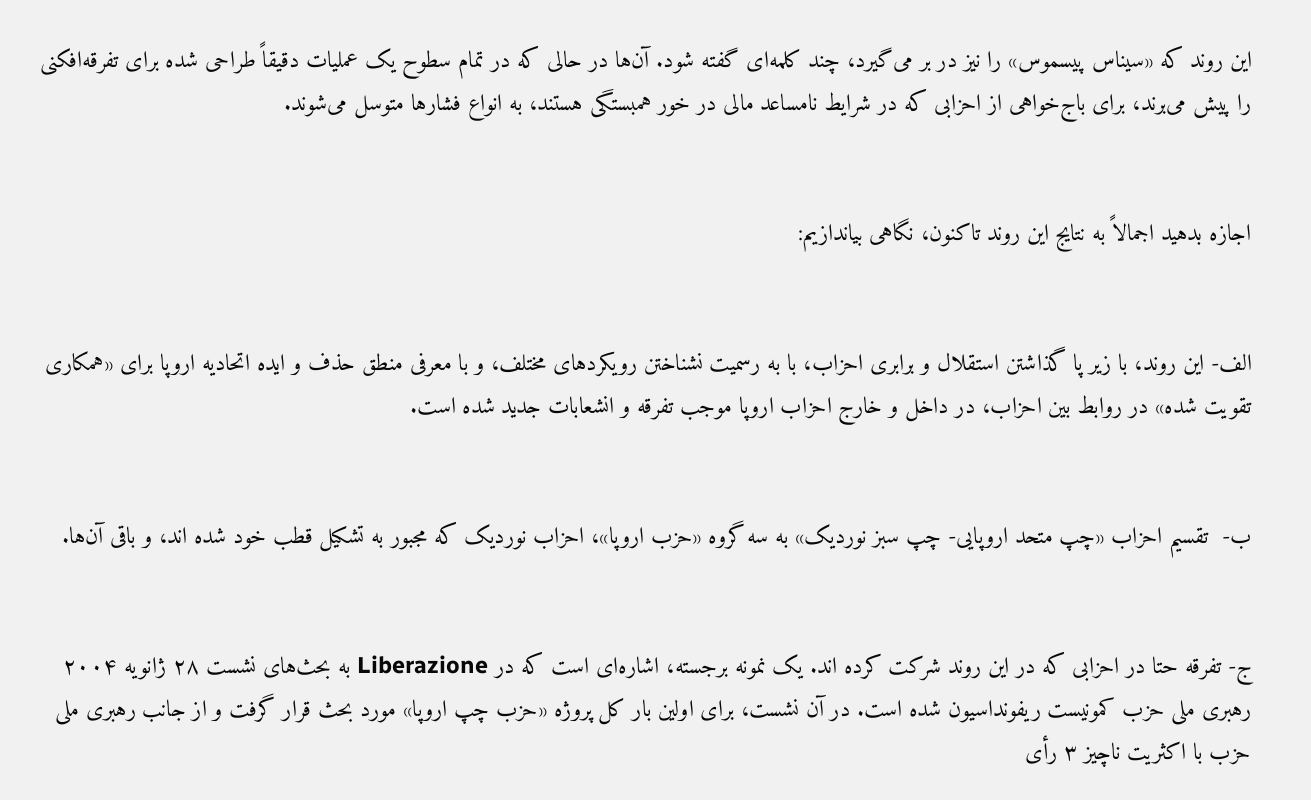اين روند که «سيناس پيسموس» را نيز در بر می‌گيرد، چند کلمه‌ای گفته شود. آن‌ها در حالی که در تمام سطوح يک عمليات دقيقاً طراحی شده برای تفرقه‌افکنی را پيش می‌برند، برای باج‌خواهی از احزابی که در شرايط نامساعد مالی در خور همبستگی هستند، به انواع فشارها متوسل می‌شوند.


اجازه بدهيد اجمالاً به نتايج اين روند تاکنون، نگاهی بياندازيم:


الف- اين روند، با زير پا گذاشتن استقلال و برابری احزاب، با به رسميت نشناختن رويکردهای مختلف، و با معرفی منطق حذف و ايده اتحاديه اروپا برای «همکاری تقويت شده» در روابط بين احزاب، در داخل و خارج احزاب اروپا موجب تفرقه و انشعابات جديد شده است.


ب-  تقسيم احزاب «چپ متحد اروپايی- چپ سبز نورديک» به سه گروه «حزب اروپا»، احزاب نورديک که مجبور به تشکيل قطب خود شده اند، و باقی آن‌ها.


ج- تفرقه حتا در احزابی که در اين روند شرکت کرده اند. يک نمونه برجسته، اشاره‌ای است که در Liberazione به بحث‌های نشست ۲۸ ژانويه ۲۰۰۴ رهبری ملی حزب کمونيست ريفونداسيون شده است. در آن نشست، برای اولين بار کل پروژه «حزب چپ اروپا» مورد بحث قرار گرفت و از جانب رهبری ملی حزب با اکثريت ناچيز ۳ رأی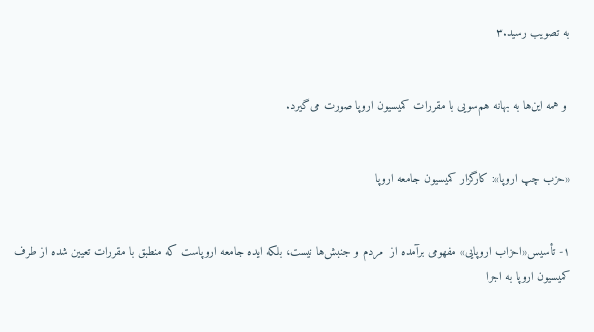به تصويب رسيد.۳


 و همه اين‌ها به بهانه هم‌سويی با مقررات کميسيون اروپا صورت می‌گيرد.


«حزب چپ اروپا»: کارگزار کميسيون جامعه اروپا


۱- تأسيس«احزاب اروپايی» مفهومی برآمده از  مردم و جنبش‌ها نيست، بلکه ايده جامعه اروپاست که منطبق با مقررات تعيين شده از طرف کميسيون اروپا به اجرا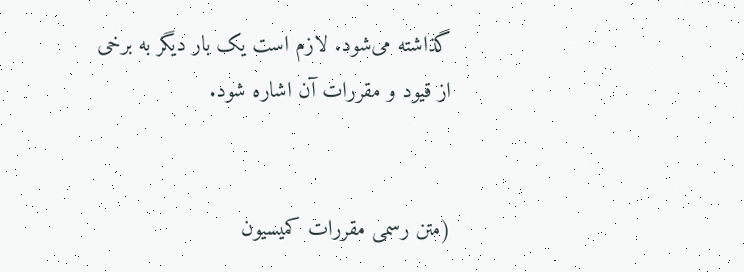گذاشته می‌شود. لازم است يک بار ديگر به برخی از قيود و مقررات آن اشاره شود.


(متن رسمی مقررات کميسيون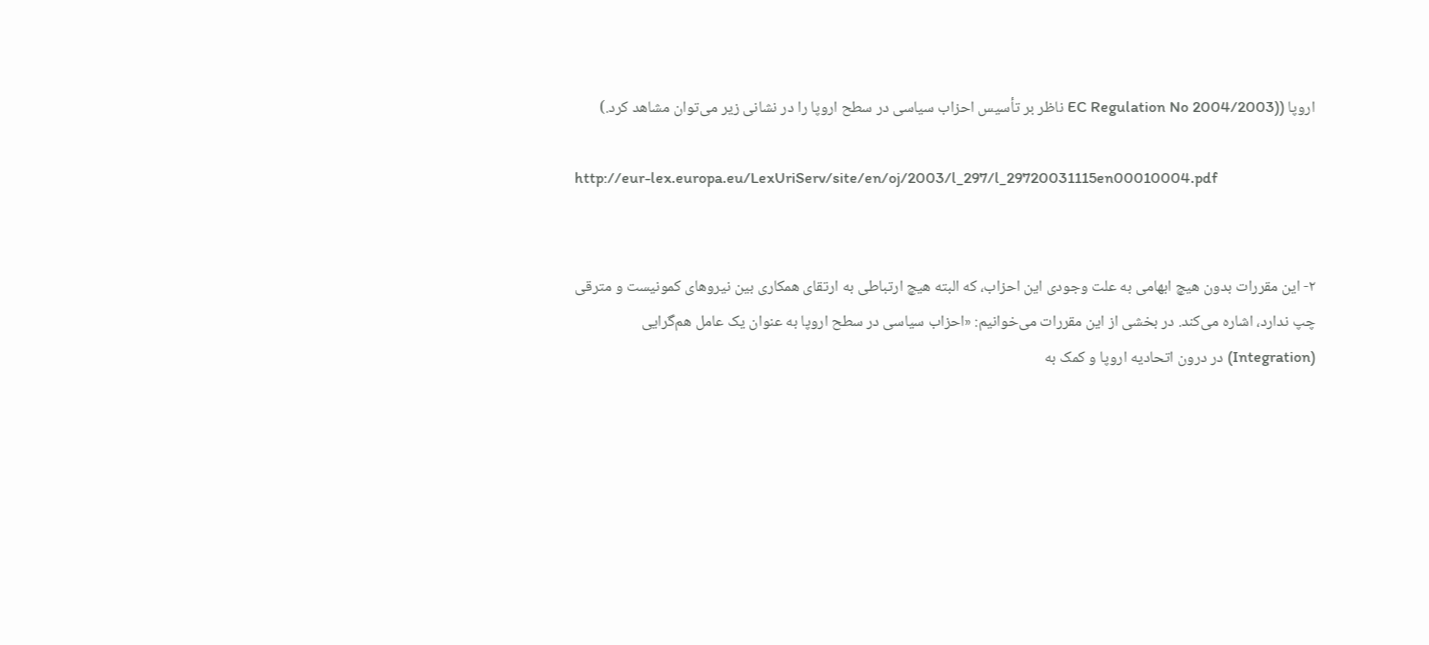اروپا ((EC Regulation No 2004/2003 ناظر بر تأسيس احزاب سياسی در سطح اروپا را در نشانی زير می‌توان مشاهد کرد.)

http://eur-lex.europa.eu/LexUriServ/site/en/oj/2003/l_297/l_29720031115en00010004.pdf


۲- اين مقررات بدون هيچ ابهامی به علت وجودی اين احزاب، که البته هيچ ارتباطی به ارتقای همکاری بين نيروهای کمونيست و مترقی چپ ندارد، اشاره می‌کند. در بخشی از اين مقررات می‌خوانيم: «احزاب سياسی در سطح اروپا به عنوان يک عامل هم‌گرايی (Integration) در درون اتحاديه اروپا و کمک به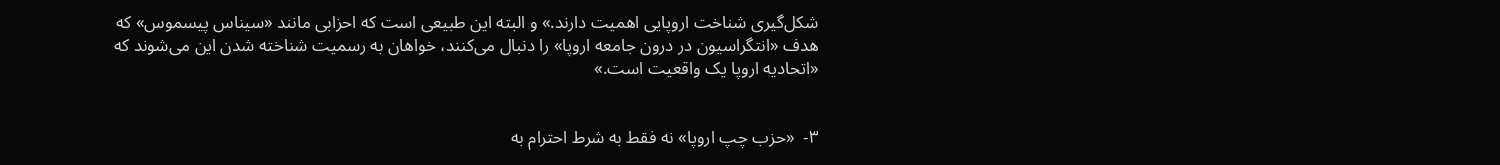شکل‌گيری شناخت اروپايی اهميت دارند.» و البته اين طبيعی است که احزابی مانند «سيناس پيسموس» که هدف «انتگراسيون در درون جامعه اروپا» را دنبال می‌کنند، خواهان به رسميت شناخته شدن اين می‌شوند که «اتحاديه اروپا يک واقعيت است.»


۳-  «حزب چپ اروپا» نه فقط به شرط احترام به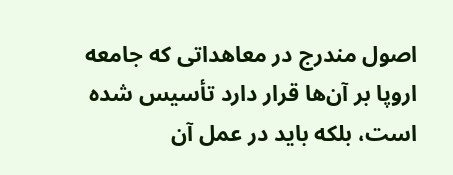اصول مندرج در معاهداتی که جامعه اروپا بر آن‌ها قرار دارد تأسيس شده است، بلکه بايد در عمل آن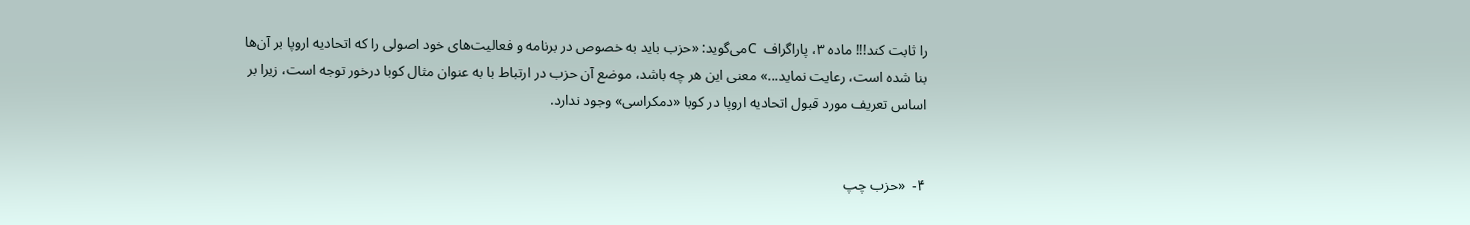را ثابت کند!!! ماده ۳، پاراگراف  Cمی‌گويد: «حزب بايد به خصوص در برنامه و فعاليت‌های خود اصولی را که اتحاديه اروپا بر آن‌ها بنا شده است، رعايت نمايد...» معنی اين هر چه باشد، موضع آن حزب در ارتباط با به عنوان مثال کوبا درخور توجه است، زيرا بر اساس تعريف مورد قبول اتحاديه اروپا در کوبا «دمکراسی» وجود ندارد.


۴-  «حزب چپ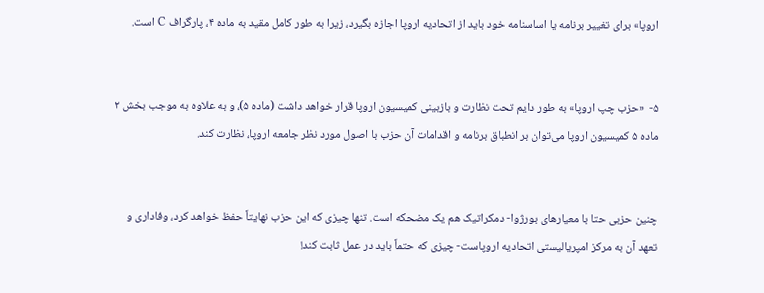اروپا» برای تغيير برنامه يا اساسنامه خود بايد از اتحاديه اروپا اجازه بگيرد، زيرا به طور کامل مقيد به ماده ۴، پارگراف C است.


۵-  «حزب چپ اروپا» به طور دايم تحت نظارت و بازبينی کميسيون اروپا قرار خواهد داشت (ماده ۵)، و به علاوه به موجب بخش ۲ ماده ۵ کميسيون اروپا می‌توان بر انطباق برنامه و اقدامات آن حزب با اصول مورد نظر جامعه اروپا، نظارت کند.


چنين حزبی حتا با معيارهای بورژوا- دمکراتيک هم يک مضحکه است. تنها چيزی که اين حزب نهايتاً حفظ خواهد کرد، وفاداری و تعهد آن به مرکز امپرياليستی اتحاديه اروپاست- چيزی که حتماً بايد در عمل ثابت کند!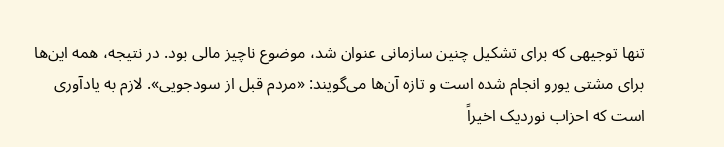تنها توجيهی که برای تشکيل چنين سازمانی عنوان شد، موضوع ناچيز مالی بود. در نتيجه، همه اين‌ها برای مشتی يورو انجام شده است و تازه آن‌ها می‌گويند: «مردم قبل از سودجويی». لازم به يادآوری است که احزاب نورديک اخيراً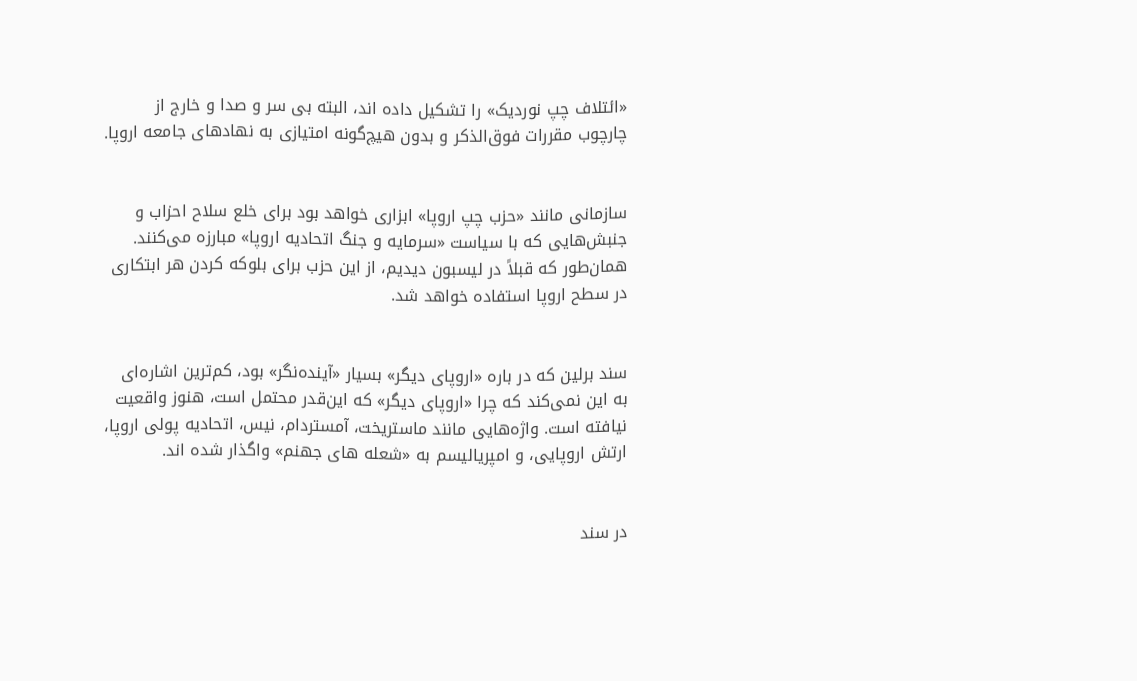«ائتلاف چپ نورديک» را تشکيل داده اند، البته بی سر و صدا و خارج از چارچوب مقررات فوق‌الذکر و بدون هيچ‌گونه امتيازی به نهادهای جامعه اروپا.


سازمانی مانند «حزب چپ اروپا» ابزاری خواهد بود برای خلع سلاح احزاب و جنبش‌هايی که با سياست «سرمايه و جنگ اتحاديه اروپا» مبارزه می‌کنند. همان‌طور که قبلاً در ليسبون ديديم، از اين حزب برای بلوکه کردن هر ابتکاری در سطح اروپا استفاده خواهد شد.


سند برلين که در باره «اروپای ديگر» بسيار «آينده‌نگر» بود، کم‌ترين اشاره‌ای به اين نمی‌کند که چرا «اروپای ديگر» که اين‌قدر محتمل است، هنوز واقعيت نيافته است. واژه‌هايی مانند ماستريخت، آمستردام، نيس، اتحاديه پولی اروپا، ارتش اروپايی، و امپرياليسم به «شعله های جهنم» واگذار شده اند.


در سند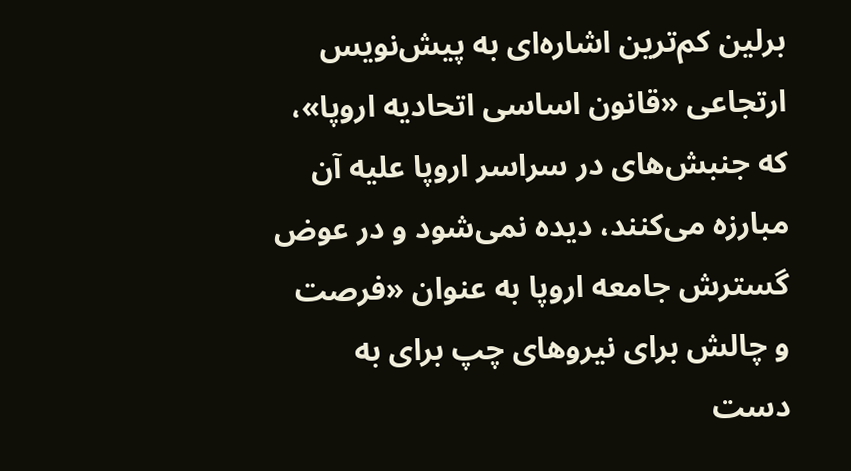برلين کم‌ترين اشاره‌ای به پيش‌نويس ارتجاعی «قانون اساسی اتحاديه اروپا»، که جنبش‌های در سراسر اروپا عليه آن مبارزه می‌کنند، ديده نمی‌شود و در عوض گسترش جامعه اروپا به عنوان «فرصت و چالش برای نيروهای چپ برای به دست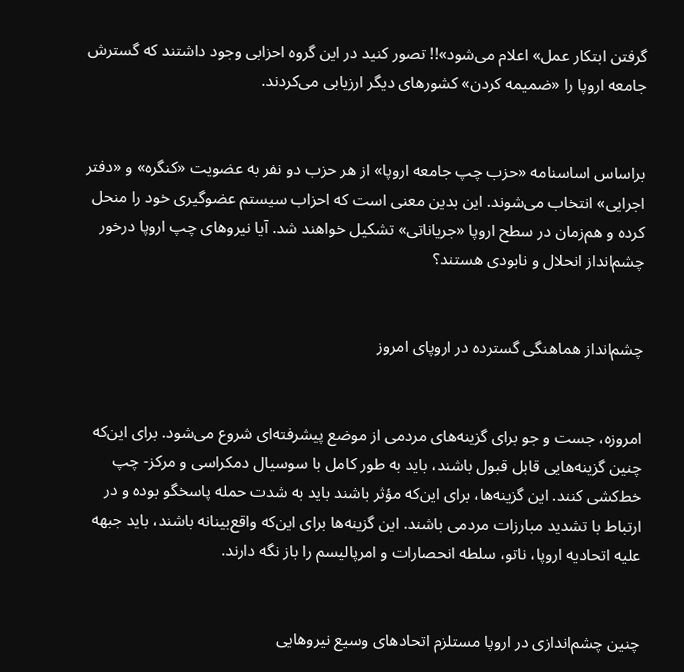گرفتن ابتکار عمل» اعلام می‌شود»!! تصور کنيد در اين گروه احزابی وجود داشتند که گسترش جامعه اروپا را «ضميمه کردن» کشورهای ديگر ارزيابی می‌کردند.


براساس اساسنامه «حزب چپ جامعه اروپا» از هر حزب دو نفر به عضويت «کنگره» و «دفتر اجرايی» انتخاب می‌شوند. اين بدين معنی است که احزاب سيستم عضوگيری خود را منحل کرده و هم‌زمان در سطح اروپا «جرياناتی» تشکيل خواهند شد. آيا نيروهای چپ اروپا درخور چشم‌انداز انحلال و نابودی هستند؟


چشم‌انداز هماهنگی گسترده در اروپای امروز


امروزه، جست و جو برای گزينه‌های مردمی از موضع پيشرفته‌ای شروع می‌شود. برای اين‌که چنين گزينه‌هايی قابل قبول باشند، بايد به طور کامل با سوسيال دمکراسی و مرکز- چپ خط‌کشی کنند. اين گزينه‌ها، برای اين‌که مؤثر باشند بايد به شدت حمله پاسخگو بوده و در ارتباط با تشديد مبارزات مردمی ‌باشند. اين گزينه‌ها برای اين‌که واقع‌بينانه باشند، بايد جبهه عليه اتحاديه اروپا، ناتو، سلطه انحصارات و امرپاليسم را باز نگه دارند.


چنين چشم‌اندازی در اروپا مستلزم اتحادهای وسيع نيروهايی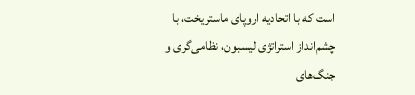است که با اتحاديه اروپای ماستريخت، با چشم‌انداز استراتژی ليسبون، نظامی‌گری و جنگ‌های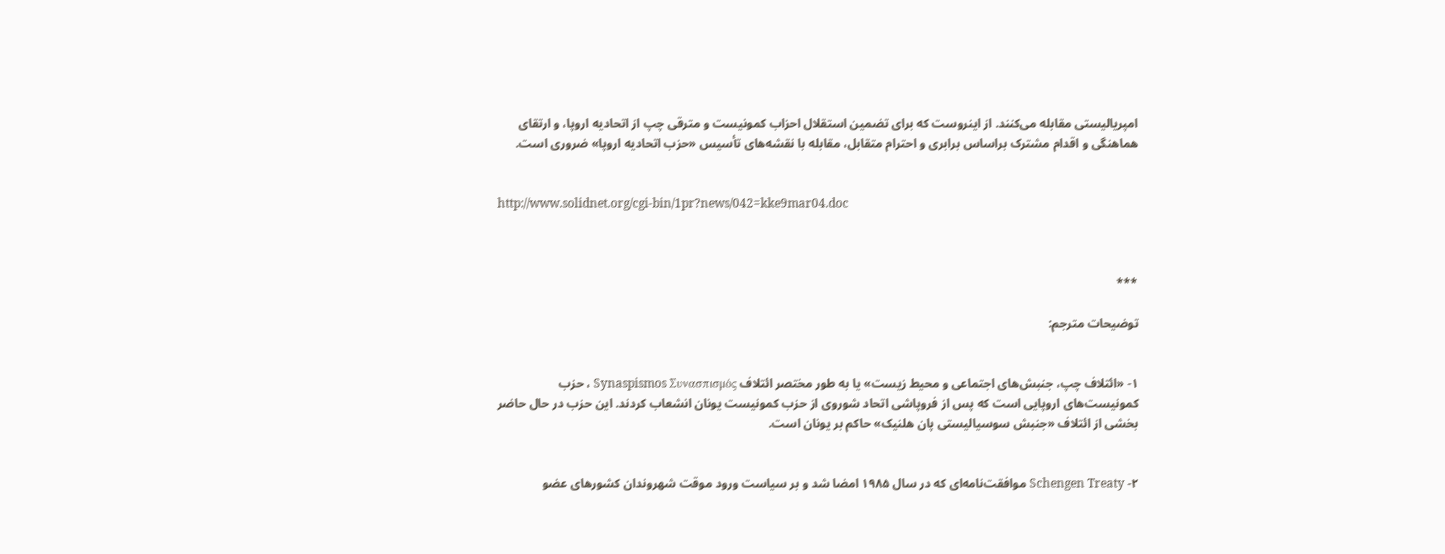امپرياليستی مقابله می‌کنند. از اينروست که برای تضمين استقلال احزاب کمونيست و مترقی چپ از اتحاديه اروپا، و ارتقای هماهنگی و اقدام مشترک براساس برابری و احترام متقابل، مقابله با نقشه‌های تأسيس «حزب اتحاديه اروپا» ضروری است.


http://www.solidnet.org/cgi-bin/1pr?news/042=kke9mar04.doc



***

توضيحات مترجم:


۱- «ائتلاف چپ، جنبش‌های اجتماعی و محيط زيست» یا به طور مختصر ائتلاف Synaspismos Συνασπισμός ، حزب کمونيست‌های اروپايی است که پس از فروپاشی اتحاد شوروی از حزب کمونيست يونان انشعاب کردند. اين حزب در حال حاضر بخشی از ائتلاف «جنبش سوسياليستی پان هلنيک» حاکم بر يونان است.


۲- Schengen Treaty موافقت‌نامه‌ای که در سال ۱۹۸۵ امضا شد و بر سياست ورود موقت شهروندان کشورهای عضو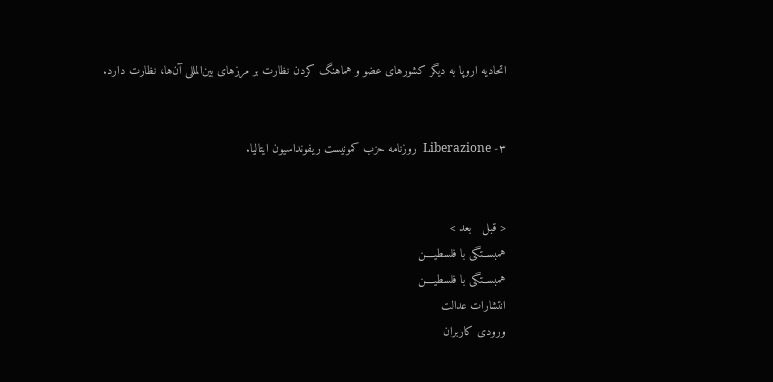اتحاديه اروپا به ديگر کشورهای عضو و هماهنگ کردن نظارت بر مرزهای بين‌المللی آن‌ها، نظارت دارد.


۳- Liberazione  روزنامه حزب کمونيست ريفونداسيون ايتاليا.


< قبل   بعد >
همبســتگی با فلسطیــــن
همبســتگی با فلسطیــــن
انتشارات عدالت
ورودی کاربران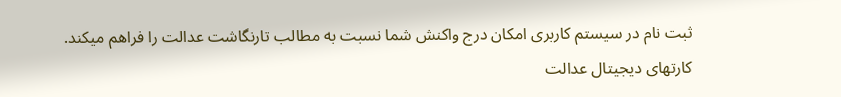ثبت نام در سیستم کاربری امکان درج واکنش شما نسبت به مطالب تارنگاشت عدالت را فراهم میکند.
کارتهای دیجیتال عدالت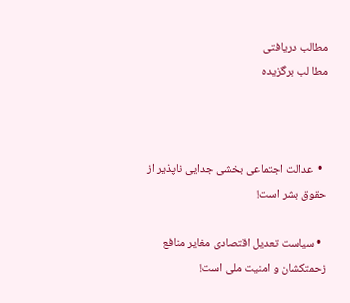مطالب دریافتی
مطا لب برگزیده



  •  عدالت اجتماعی بخشی جدايی ناپذير از حقوق بشر است!

  • سياست تعديل اقتصادی مغاير منافع زحمتکشان و امنيت ملی است!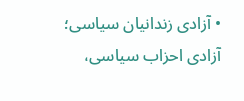• آزادی زندانيان سياسی؛  آزادی احزاب سياسی،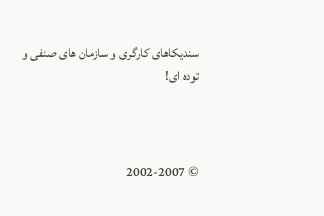سنديکاهای کارگری و سازمان های صنفی و توده ای!



© 2002-2007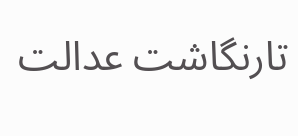تارنگاشت عدالت